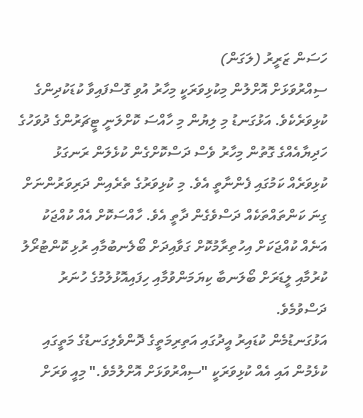ހަސަން ޒަރީރު (ލަގަން)
ސިއްރުވަޅަށް އޮށްލުން މިކުޅިވަރަކީ މިހާރު އުވި ގޮސްފައިވާ ކުޑަކުދިންގެ ކުޅިވަރެކެވެ. އަޅުގަނޑު މި ލިޔުން މި ހާއްސަ ކޮށްލަނީ ޓީޗަރުންގެ ދުވަހުގެ ހަދިޔާއެއްގެ ގޮތުން މިހާރު ވެސް ދަސްކޮށްގެން ކުޅެލަން ރަނގަޅު ކުޅިވަރެއް ކަމުގައި ފެންނާތީ އެވެ. މި ކުޅިވަރުގެ ތެރެއިން ދަރިވަރުންނަށް ގިނަ ކަންތައްތަކެއް ދަސްވެގެން ދާތީ އެވެ. ހާއްސަކޮށް އެއް ކުއްޖަކު އަނެއް ކުއްޖަކަށް އިހުތިރާމުކޮށް ގަވާއިދަށް ބޯލެނބުމާއި ރުޅި ކޮންޓުރޯލު ކުރުމާއި ލީޑަރަށް ބޯލަނބާ ކިޔަމަންވުމާއި ހިފައިއޮޅުލުމުގެ ހުނަރު ދަސްވުމެވެ.
އަޅުގަނޑުމެން ކުޑައިރު އީދުގައި އަތިރިމަތީގެ ދޮންވެލިގަނޑުގެ މަތީގައި ކުޅެމުން އައި އެއް ކުޅިވަރަކީ "ސިއްރުވަޅަށް އޮށްލުމެވެ." މިއީ ވަރަށް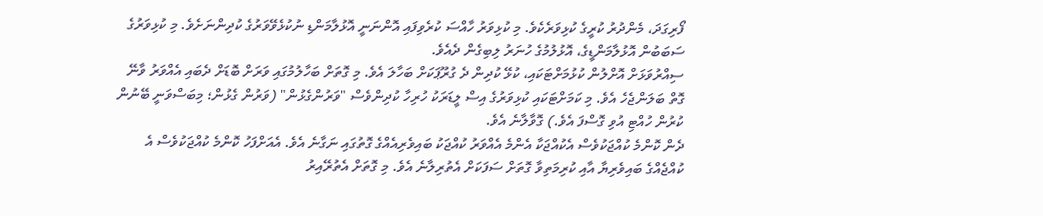ފޯރިގަދަ، މެންދުރު ކުރީގެ ކުޅިވަރެކެވެ. މި ކުޅިވަރު ހާއްސަ ކުރެވިފައި އޮންނަނީ އޮޅުލާމަންޑި ނުކުޅެވޭވަރުގެ ކުދިންނަށެވެ. މި ކުޅިވަރުގެ ސަބަބުން އޮޅުލާމަންޑީގެ، އޮޅުލުމުގެ ހުނަރު ލިބިގެން ދެއެވެ.
ސިއްރުވަޅަށް އޮށްލުން ކުޅުމަށްޓަކައި، ކުޅޭ ކުދިން ދެ ގުރޫޕަކަށް ބަހާލަ އެވެ. މި ގޮތަށް ބަހާލުމުގައި ވަރަށް ބޮޑަށް ދެބައި އެއްވަރު ވާނޭ ގޮތް ބަލަންޖެހެ އެވެ. މި ކަމަށްޓަކައި ކުޅިވަރުގެ އިސް ލީޑަރަކު ހުރިހާ ކުދިންވެސް "ވަރުންގެޅުން" (ވަރުން ގެޅުން؛ މިބަސްވަނީ ބޭނުން ކުރުން ހުއްޓި އުވި ގޮސްފަ އެވެ.) ގޮވާލާނެ އެވެ.
ދެން ކޮންމެ ކުއްޖަކުވެސް އެކުއްޖަކާ އެންމެ އެއްވަރު ކުއްޖަކު ބައިވެރިއެއްގެ ގޮތުގައި ނަގާނެ އެވެ. އެއަށްފަހު ކޮންމެ ކުއްޖަކުވެސް އެ ކުއްޖެއްގެ ބައިވެރިޔާ އާއި ކުރިމަތިވާ ގޮތަށް ސަފަކަށް އެތުރިލާނެ އެވެ. މި ގޮތަށް އެތުރޭއިރު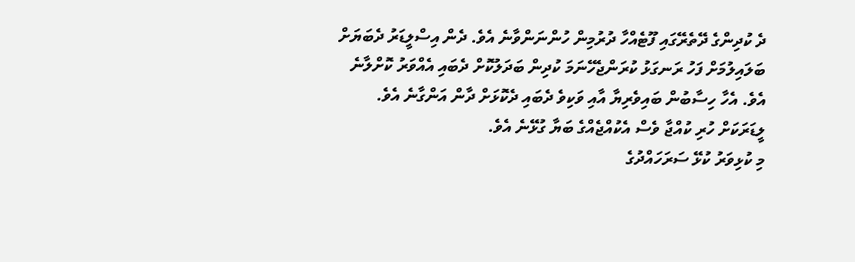ދެ ކުދިންގެ ދޭތެރޭގައި ފޫޓެއްހާ ދުރުމިން ހުންނަންވާނެ އެވެ. ދެން އިސްލީޑަރު ދެބަޔަށް ބަލައިލުމަށް ފަހު ރަނގަޅު ކުރަންޖެހޭނަމަ ކުދިން ބަދަލުކޮށް ދެބައި އެއްވަރު ކޮށްލާނެ އެވެ. އެހާ ހިސާބުން ބައިވެރިޔާ އާއި ވަކިވެ ދެބައި ދެކޮޅަށް ދާން އަންގާނެ އެވެ. ލީޑަރަކަށް ހުރި ކުއްޖާ ވެސް އެކުއްޖެއްގެ ބަޔާ ގުޅޭނެ އެވެ.
މި ކުޅިވަރު ކުޅޭ ސަރަހައްދުގެ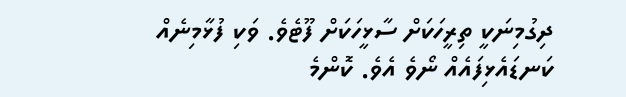ދިގުމިނަކީ ތިރީހަކަށް ސާޅީހަކަށް ފޫޓެވެ. ވަކި ފުޅާމިނެއް ކަނޑައެޅިފައެއް ނޯވެ އެވެ. ކޮންމެ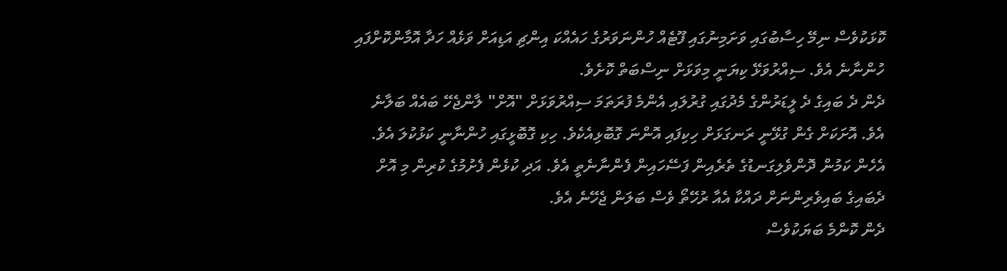ކޮޅަކުވެސް ނިމޭ ހިސާބުގައި ވަށަމިނުގައި ފޫޓެއް ހުންނަވަރުގެ ހައެއްކަ އިންޗި އަޑިއަށް ވަޅެއް ހަދާ އޮމާންކޮށްފައި ހުންނާނެ އެވެ. ސިއްރުވަޅޭ ކިޔަނީ މިވަޅަށް ނިސްބަތް ކޮށެވެ.
ދެން ދެ ބައިގެ ދެ ލީޑަރުންގެ މެދުގައި ގުރުލައި އެންމެ ފުރަތަމަ ސިއްރުވަޅަށް "އޮށް" ލާންޖެހޭ ބައެއް ބަލާނެ އެވެ. އޮށަކަށް ގެން ގުޅޭނީ ރަނގަޅަށް ހިކިފައި އޮންނަ ގޮބޮޅިއެކެވެ. ހިކި ގޮބޮޅީގައި ހުންނާނީ ކަޅުކުލަ އެވެ. އެހެން ކަމުން ދޮންވެލިގަނޑުގެ ތެރެއިން ފަސޭހައިން ފެންނާނެތީ އެވެ. އަދި ކުޅެން ފެށުމުގެ ކުރިން މި އޮށް ދެބައިގެ ބައިވެރިންނަށް ދައްކާ އެއާ ރުހޭތޯ ވެސް ބަލަން ޖެހޭނެ އެވެ.
ދެން ކޮންމެ ބަޔަކުވެސް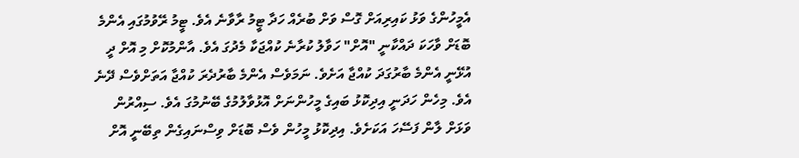އެމީހުންގެ ވަޅު ކައިރިއަށް ގޮސް ވަށް ބުރެއް ހަދާ ޓީމު ރާވާނެ އެވެ. ޓީމު ރޭވުމުގައި އެންމެ ބޮޑަށް ވާހަކަ ދައްކާނީ "އޮށް" ހަވާލު ކުރާނެ ކުއްޖަކާ މެދުގަ އެވެ. އާންމުކޮށް މި އޮށް ދީ އުޅޭނީ އެންމެ ބާރުގަދަ ކުއްޖާ އަށެވެ. ނަމަވެސް އެންމެ ބާރުދެރަ ކުއްޖާ އަތަށްވެސް ދޭނެ އެވެ. މިހެން ހަދަނީ އިދިކޮޅު ބައިގެ މީހުންނަށް އޮޅުވާލުމުގެ ބޭނުމުގަ އެވެ. ސިއްރުން ވަޅަށް ލާން ފަސޭހަ އަކަށެވެ. އިދިކޮޅު މީހުން ވެސް ބޮޑަށް ވިސްނައިގެން ތިބޭނީ އޮށް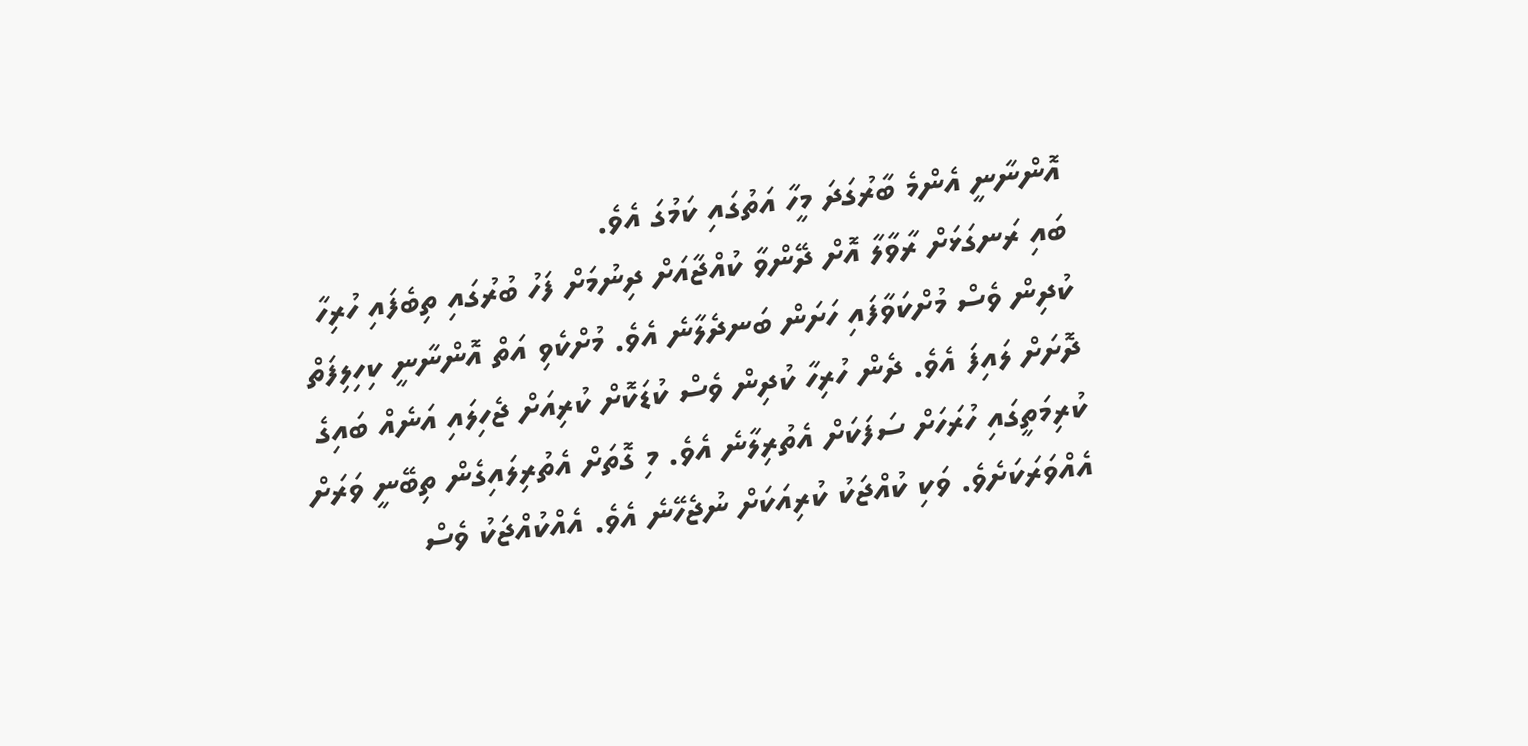އޮންނާނީ އެންމެ ބާރުގަދަ މީހާ އަތުގައި ކަމުގަ އެވެ.
ބައި ރަނގަޅަށް ރާވާލާ އޮށް ދޭންވާ ކުއްޖާއަށް ދިނުމަށް ފަހު ބުރުގައި ތިބެފައި ހުރިހާ ކުދިން ވެސް މުށްކަވާފައި ހަށަން ބަނދެލާނެ އެވެ. މުށްކެވި އަތް އޮންނާނީ ކިހިލިފަތް ދޮށަށް ލައިފަ އެވެ. ދެން ހުރިހާ ކުދިން ވެސް ކުޑަކޮށް ކުރިއަށް ޖެހިލައި އަނެއް ބައިގެ ކުރިމަތީގައި ހުރަހަށް ސަފަކަށް އެތުރިލާނެ އެވެ. މި ގޮތަށް އެތުރިލައިގެން ތިބޭނީ ވަރަށް އެއްވަރަކަށެވެ. ވަކި ކުއްޖަކު ކުރިއަކަށް ނުޖެހޭނެ އެވެ. އެއްކުއްޖަކު ވެސް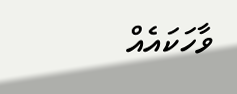ވާހަކައެއް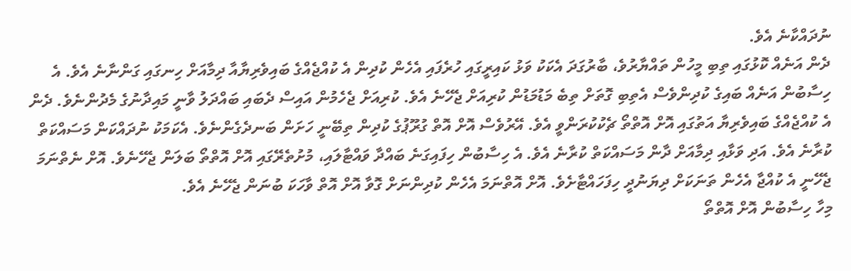ނުދައްކާނެ އެވެ.
ދެން އަނެއް ކޮޅުގައި ތިބި މީހުން ތައްޔާރުވެ، ބާރުގަދަ އެކަކު ވަޅު ކައިރީގައި ހުރެފައި އެހެން ކުދިން އެ ކުއްޖެއްގެ ބައިވެރިޔާއާ ދިމާއަށް ހިނގައި ގަންނާނެ އެވެ. އެ ހިސާބުން އަނެއް ބައިގެ ކުދިންވެސް އެތިބި ގޮތަށް ތިބެ މަޑުމަޑުން ކުރިއަށް ޖެހޭނެ އެވެ. ކުރިއަށް ޖެހެމުން އައިސް ދެބައި ބައްދަލު ވާނީ މައިދާނުގެ މެދުންނެވެ. ދެން އެ ކުއްޖެއްގެ ބައިވެރިޔާ އަތުގައި އޮށް އޮތްތޯ ޗެކުކުރަންވީ އެވެ. އޭރުވެސް އޮށް އޮތް ގުރޫޕުގެ ކުދިން ތިބޭނީ ހަށަން ބަނދެގެންނެވެ. އެކަމަކު ނުދައްކަން މަސައްކަތް ކުރާނެ އެވެ. އަދި ވަޅާއި ދިމާއަށް ދާން މަސައްކަތް ކުރާނެ އެވެ. އެ ހިސާބުން ހިފައިގަނެ ބައްދާ ވައްޓާލައި، މުށުތެރޭގައި އޮށް އޮތްތޯ ބަލަން ޖެހޭނެވެ. އޮށް ނެތްނަމަ ޖެހޭނީ އެ ކުއްޖާ އެހެން ތަނަކަށް ދިޔަނުދީ ހިފަހައްޓާށެވެ. އޮށް އޮތްނަމަ އެހެން ކުދިންނަށް ގޮވާ އޮށް އޮތް ވާހަކަ ބުނަން ޖެހޭނެ އެވެ.
މިހާ ހިސާބުން އޮށް އޮތްތޯ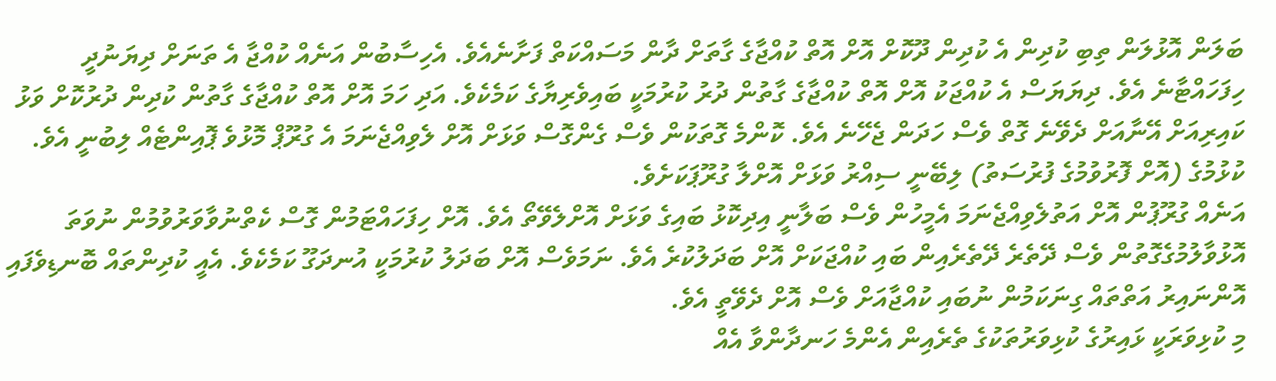ބަލަން އޮޅުލަން ތިބި ކުދިން އެ ކުދިން ދޫކޮށް އޮށް އޮތް ކުއްޖާގެ ގާތަށް ދާން މަސައްކަތް ފަށާނެއެވެ. އެހިސާބުން އަނެއް ކުއްޖާ އެ ތަނަށް ދިޔަނުދީ ހިފަހައްޓާނެ އެވެ. ދިޔަޔަސް އެ ކުއްޖަކު އޮށް އޮތް ކުއްޖާގެ ގާތުން ދުރު ކުރުމަކީ ބައިވެރިޔާގެ ކަމެކެވެ. އަދި ހަމަ އޮށް އޮތް ކުއްޖާގެ ގާތުން ކުދިން ދުރުކޮށް ވަޅު ކައިރިއަށް އޭނާއަށް ދެވޭނެ ގޮތް ވެސް ހަދަން ޖެހޭނެ އެވެ. ކޮންމެ ގޮތަކުން ވެސް ގެންގޮސް ވަޅަށް އޮށް ލެވިއްޖެނަމަ އެ ގުރޫޕް މޮޅުވެ ޕޮއިންޓެއް ލިބުނީ އެވެ. ކުޅުމުގެ (އޮށް ފޮރުވުމުގެ ފުރުސަތު) ލިބޭނީ ސިއްރު ވަޅަށް އޮށްލާ ގުރޫޕަކަށެވެ.
އަނެއް ގުރޫޕުން އޮށް އަތުލެވިއްޖެނަމަ އެމީހުން ވެސް ބަލާނީ އިދިކޮޅު ބައިގެ ވަޅަށް އޮށްލެވޭތޯ އެވެ. އޮށް ހިފަހައްޓަމުން ގޮސް ކެތްނުވާވަރުވުމުން ނުވަތަ އޮޅުވާލުމުގެގޮތުން ވެސް ދޭތެރެ ދޭތެރެއިން ބައި ކުއްޖަކަށް އޮށް ބަދަލުކުރެ އެވެ. ނަމަވެސް އޮށް ބަދަލު ކުރުމަކީ އުނދަގޫ ކަމެކެވެ. އެއީ ކުދިންތައް ބޮނޑިވެފައި އޮންނައިރު އަތްތައް ގިނަކަމުން ނުބައި ކުއްޖާއަށް ވެސް އޮށް ދެވޭތީ އެވެ.
މި ކުޅިވަރަކީ ޅައިރުގެ ކުޅިވަރުތަކުގެ ތެރެއިން އެންމެ ހަނދާންވާ އެއް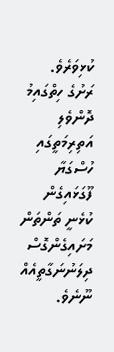ކުޅިވަރެވެ. ރަށުގެ ހިތްގައިމު ދޮންވެލި އަތިރިމަތީގައި ހުސްގަޔާ ފޫގަޅައިގެން ކުޅެނީ ތަންތަން މަށައިގެންގޮސް ދިލަނުނަގާތީއެއް ނޫނެވެ.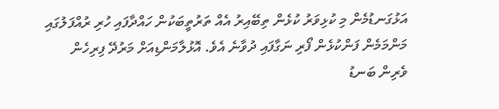އަޅުގަނޑުމެން މި ކުޅިވަރު ކުޅެން ތިބޭއިރު އެއް ތަރުތީބަކުން ހައްދާފައި ހުރި ރުއްފަލުގައި މަންމަމެން ފަންކުޅެން ފޯރި ނަގާފައި ދުވާނެ އެވެ. އޮޅުލާމަންޑިއަށް މަރުދޭ ފިރިހެން ވެރިން ބަނޑު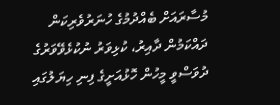މުސާރައަށް ބެއްދުމުގެ ހުނަރުވެރިކަން ދައްކަމުން ދާއިރު، ކުޅިވަރު ނުކުޅެވޭވަރުގެ ދުވަސްވީ މީހުން ހޮޅުއަށީގެ ފިނި ހިޔަލުގައި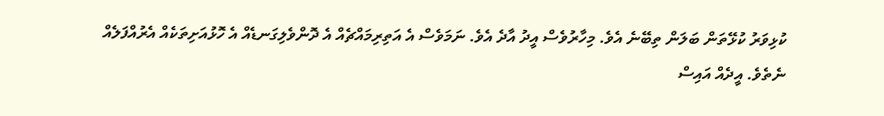ކުޅިވަރު ކުޅޭތަން ބަލަން ތިބޭނެ އެވެ. މިހާރުވެސް އީދު އާދެ އެވެ. ނަމަވެސް އެ އަތިރިމައްޗެއް އެ ދޮންވެލިގަނޑެއް އެ ހޮޅުއަށިތަކެއް އެރުއްފަލެއް ނެތެވެ. އީދެއް އައިސް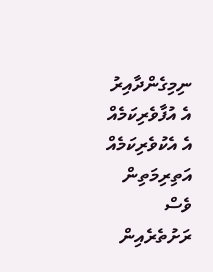ނިމިގެންދާއިރު އެ އުފާވެރިކަމެއް އެ އެކުވެރިކަމެއް އަތިރިމަތިން ވެސް ރަށުތެރެއިން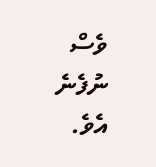ވެސް ނުފެނެ އެވެ.